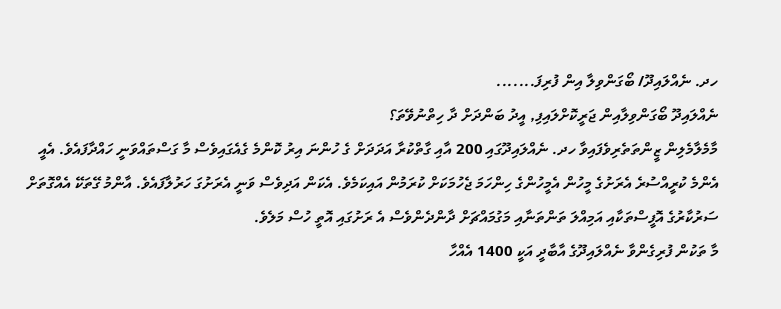ހދ. ނެއްލައިދޫ/ ބޯގަންވިލާ އިން ފުރިފަ.......
ނެއްލައިދޫ ބޯގަންވިލާއިން ޖަރީކޮށްލައިފި, އީދު ބަންދަށް ދާ ހިތްނުވޭތަ؟
މާމެލާމެލިން ޒީންތަތެރިވެފައިވާ ހދ. ނެއްލައިދޫގައި 200 އާއި ގާތްކުރާ އަދަދަށް ގެ ހުންނަ އިރު ކޮންމެ ގެއެގައިވެސް މާ ގަސްތައްވަނީ ހައްދާފައެވެ. އެއީ އެންމެ ކުރީއްސުރެ އެރަށުގެ މީހުން އެމީހުންގެ ހިންހަމަ ޖެހުމަކަށް ކުރަމުން އައިކަމެވެ. އެކަން އަދިވެސް ވަނީ އެރަށުގަ ހަރުލާފައެވެ. އާންމު ގޭތަކޭ އެއްގޮތަށް ސަރުކާރުގެ އޮފީސްތަކާއި އަމިއްލަ ތަންތަނާއި މަގުމައްޗަށް ދާންދެންވެސް އެ ރަށުގައި އޮތީ ހުސް މަލެވެ.
މާ ތަކުން ފުރިގެންވާ ނެއްލައިދޫގެ އާބާދީ އަކީ 1400 އެއްހާ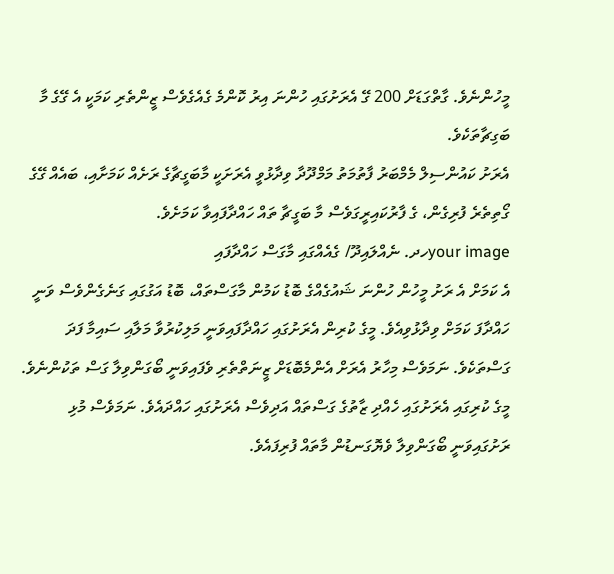މީހުންނެވެ. ގާތްގަޑަށް 200 ގޭ އެރަށުގައި ހުންނަ އިރު ކޮންމެ ގެއެގެވެސް ޒީންތެރި ކަމަކީ އެ ގޭގެ މާ ބަގިޗާތަކެވެ.
އެރަށު ކައުންސިލް މެމްބަރު ފާތުމަތު މަމްދޫދާ ވިދާޅުވީ އެރަށަކީ މާބަގީޗާގެ ރަށެއް ކަމަށާއި، ބައެއް ގޭގެ ގޯތިތެރެ ފުރިގެން، ގެ ފާރުކައިރީގަވެސް މާ ބަގީޗާ ތައް ހައްދާފައިވާ ކަމަށެވެ.
your imageހދ. ނެއްލައިދޫ/ ގެއެއްގައި މާގަސް ހައްދާފައި
އެ ކަމަށް އެ ރަށު މީހުން ހުންނަ ޝައުގެއްގެ ބޮޑު ކަމުން މާގަސްތައް، ބޮޑު އަގުގައި ގަނެގެންވެސް ވަނީ ހައްދާފަ ކަމަށް ވިދާޅުވިއެވެ. މީގެ ކުރިން އެރަށުގައި ހައްދާފައިވަނީ މަލިކުރުވާ މަލާއި ސައިމާ ފަދަ ގަސްތަކެވެ. ނަމަވެސް މިހާރު އެރަށް އެންމެބޮޑަށް ޒީނަތްތެރި ވެފައިވަނީ ބޯގަންވިލާ ގަސް ތަކުންނެވެ.
މީގެ ކުރިގައި އެރަށުގައި ހެއްދި ޒާތުގެ ގަސްތައް އަދިވެސް އެރަށުގައި ހައްދައެވެ. ނަމަވެސް މުޅި ރަށުގައިވަނީ ބޯގަންވިލާ ވެޔޮގަނޑުން މާތައް ފުރިފައެވެ.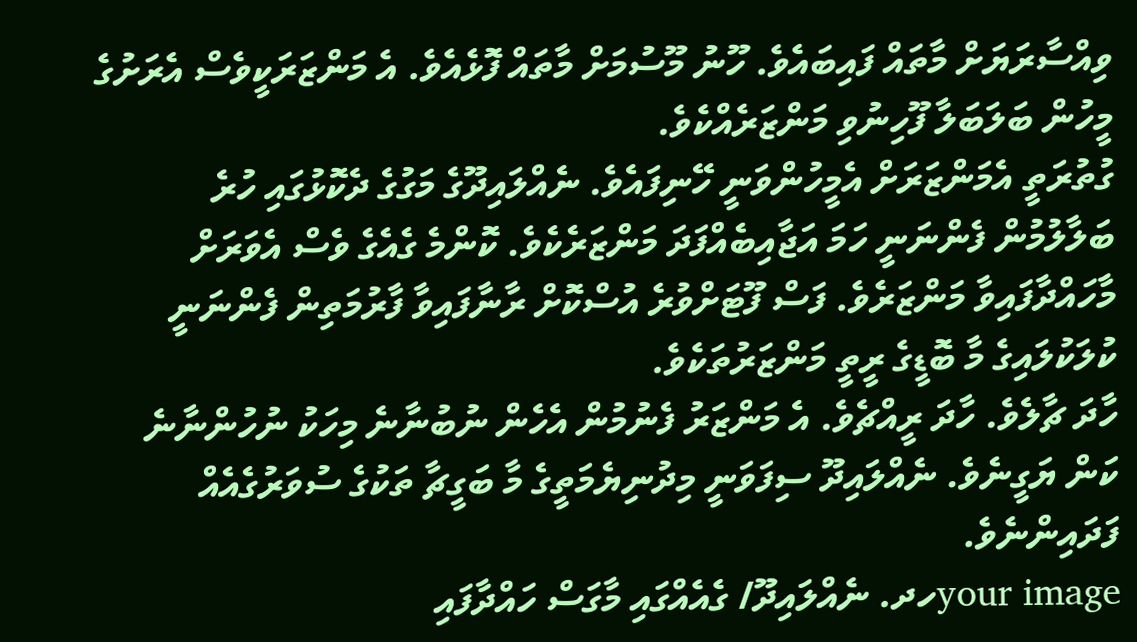ވިއްސާރަޔަށް މާތައް ފައިބައެވެ. ހޫނު މޫސުމަށް މާތައް ފޮޅެއެވެ. އެ މަންޒަރަކީވެސް އެރަށުގެ މީހުން ބަލަބަލާ ފޫހިނުވި މަންޒަރެއްކެވެ.
ގުތުރަތީ އެމަންޒަރަށް އެމީހުންވަނީ ހޭނިފައެވެ. ނެއްލައިދޫގެ މަގުގެ ދެކޮޅުގައި ހުރެ ބަލާލުމުން ފެންނަނީ ހަމަ އަޖާއިބެއްފަދަ މަންޒަރެކެވެ. ކޮންމެ ގެއެގެ ވެސް އެވަރަށް މާހައްދާފައިވާ މަންޒަރެވެ. ފަސް ފޫޓަށްވުރެ އުސްކޮށް ރާނާފައިވާ ފާރުމަތިން ފެންނަނީ ކުލަކުލައިގެ މާ ބޮޑީގެ ރީތީ މަންޒަރުތަކެވެ.
ހާދަ ޗާލެވެ. ހާދަ ރީއްޗެވެ. އެ މަންޒަރު ފެނުމުން އެހެން ނުބުނާނެ މިހަކު ނުހުންނާނެ ކަން ޔަގީނެވެ. ނެއްލައިދޫ ސިފަވަނީ މިދުނިޔެމަތީގެ މާ ބަގީޗާ ތަކުގެ ސުވަރުގެއެއް ފަދައިންނެވެ.
your imageހދ. ނެއްލައިދޫ/ ގެއެއްގައި މާގަސް ހައްދާފައި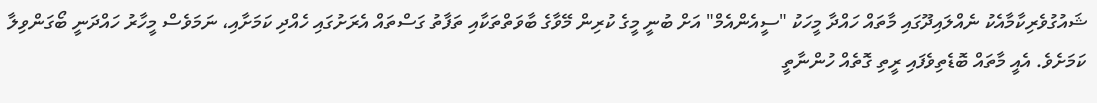ޝައުގުވެރިކާމާއެކު ނެއްލައިދޫގައި މާތައް ހައްދާ މީހަކު "ސީއެންއެމް" އަށް ބުނީ މީގެ ކުރިން މޭވާގެ ބާވަތްތަކާއި ތަފާތު ގަސްތައް އެރަށުގައި ހެއްދި ކަމަށާއި، ނަމަވެސް މީހާރު ހައްދަނީ ބޯގަންވިލާ ކަމަށެވެ. އެއީ މާތައް ބޮޑެތިވެފައި ރީތި ގޮތެއް ހުންނާތީ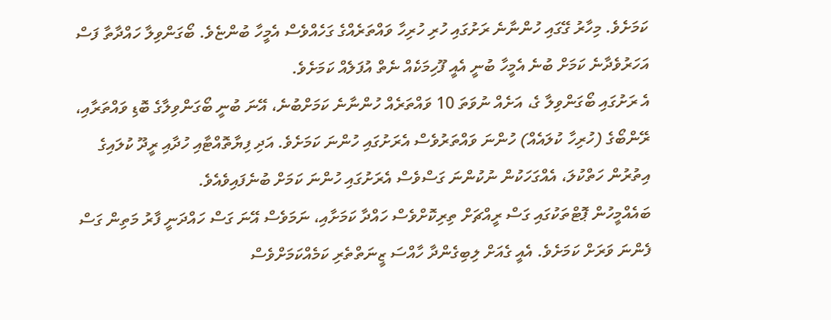ކަމަށެވެ. މިހާރު ގޭގައި ހުންނާނެ ރަށުގައި ހުރި ހުރިހާ ވައްތަރެއްގެ ގަހެއްވެސް އެމީހާ ބުންޏެވެ. ބޯގަންވިލާ ހައްދާތާ ފަސް އަހަރުވެދާނެ ކަމަށް ބުނެ އެމީހާ ބުނީ އެއީ ފޫހިމަކެއް ނެތް އުފަލެއް ކަމަށެވެ.
އެ ރަށުގައި ބޯގަންވިލާ ގެ، އަށެއް ނުވަތަ 10 ވައްތަރެއް ހުންނާނެ ކަމަށްބުނެ، އޭނަ ބުނީ ބޯގަންވިލާގެ ބޮޑި ވައްތަރާއި، ރޭންބޯގެ (ހުރިހާ ކުލައެއް) ހުންނަ ވައްތަރުވެސް އެރަށުގައި ހުންނަ ކަމަށެވެ. އަދި ފިޔާތޮއްޓާއި ހުދާއި ރީދޫ ކުލައިގެ އިތުރުން ހަތްކުލަ، އެއްގަހަކުން ނުކުންނަ ގަސްވެސް އެރަށުގައި ހުންނަ ކަމަށް ބުނެފައިވެއެވެ.
ބައެއްމީހުން ޕޮޓްތަކުގައި ގަސް ރީއްޗަށް ތިރިކޮށްވެސް ހައްދާ ކަމަށާއި، ނަމަވެސް އޭނަ ގަސް ހައްދަނީ ފާރު މަތިން ގަސް ފެންނަ ވަރަށް ކަމަށެވެ. އެއީ ގެއަށް ލިބިގެންދާ ހާއްސަ ޒީނަތްތެރި ކަމެއްކަމަށްވެސް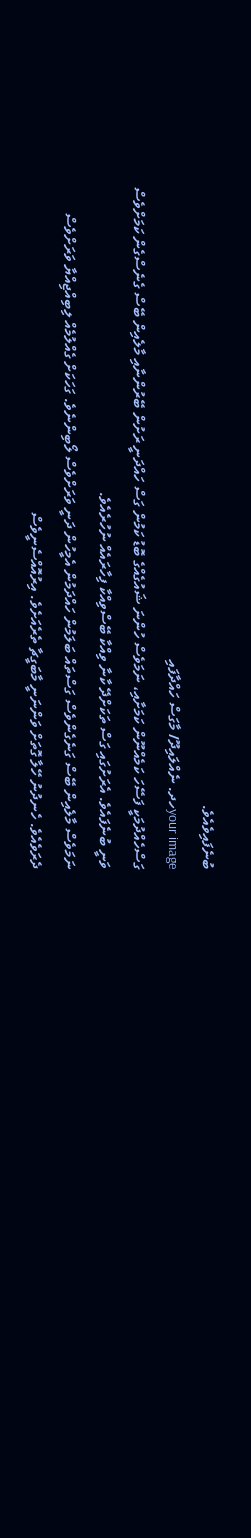ބުނެފައިވެއެވެ.
your imageހދ. ނެއްލައިދޫ/ މާގަސް ހައްދާފައި
ގަސްހެއްދުމަކީ ފަސޭހަ ކަމެއްނޫން ކަމަށާއި، ނަމަވެސް ހުންނަ ޝައުގެއްގެ ބޮޑު ކަމުން ގަސް ހައްދަނީ ރަށުން ބޭރުންނާއި މާލެއިން ބޭސް ގެނެސްގެން ކަމަށްވެސް ވަނީ ބުނެފައެވެ. އެރަށުގައި ގަސް ތަކަށްދޭ ކާނާ ވިއްކާ ބޭސްވިއްކާ ފިހާރައެއް ނުހުރެއެވެ.
ނަމަވެސް މާލެއިން ބޭސް ގަނެގެންވެސް ގަސްތައް ބަލަމުން ހައްދަމުން އެމީހުން ދަނީ ވަރަށްވެސް ލޯބިންނެވެ. ގަހަކަށް ގެއްލުމެއް ލިބިއްޖިއްޔާ ވަރަށްވެސް ދެރަވެއެވެ. ހެނދުނު ހޭލާ ގޮތަށް ވަންނަނީ މާބަގީޗާ ތެރެއަށެވެ. އިރުއޮއްސެނީވެސް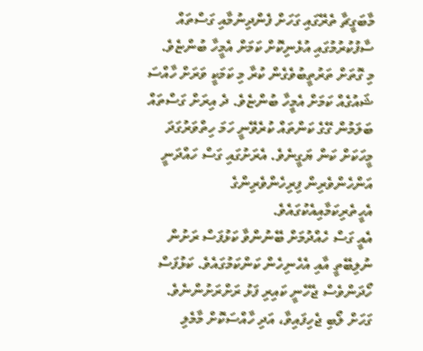މާބަގީޗާ ތެރޭގައި ގަހަށް ފެންދިނުމާއި ގަސްތައް ސާފުކުރުމުގައި އުޅެނިކޮށް ކަމަށް އެމީހާ ބުންޏެވެ.
މި ގޮތަށް ތަރުތީބުވެގެން ކުރާ މި ކަމަކީ ވަރަށް ހާއްސަ ޝައުގެއް ކަމަށް އެމީހާ ބުންޏެވެ. ދެ އިރަށް ގަސްތައް ބަލަމުން ގޭގެ ކަންތައް ކުރެވޭނީ ހަމަ ހިތްވަރުގަދަ މީހަކަށް ކަން ޔަގީނެވެ. އެރަށުގައި ގަސް ހައްދަނީ އަންހެންވެރިން ފިރިހެންވެރިންގެ އެހީތެރިކަމާއިއެކުގައެވެ.
އެއީ ގަސް ހެއްދުމަށް ބޭނުންވާ ކަޅުފަސް ރަށުން ނުލިބޭތީ އާއި އެހެނިހެން ކަންކަމުގައެވެ. ކަޅުފަސް ހޯދަންވެސް ޖެހޭނީ ކައިރި ފަޅު ރަށްރަށުންނެވެ.
ގަހަށް ލޯބި ޖެހިފައިވާ، އަދި ހާއްސަކޮށް މާމެލި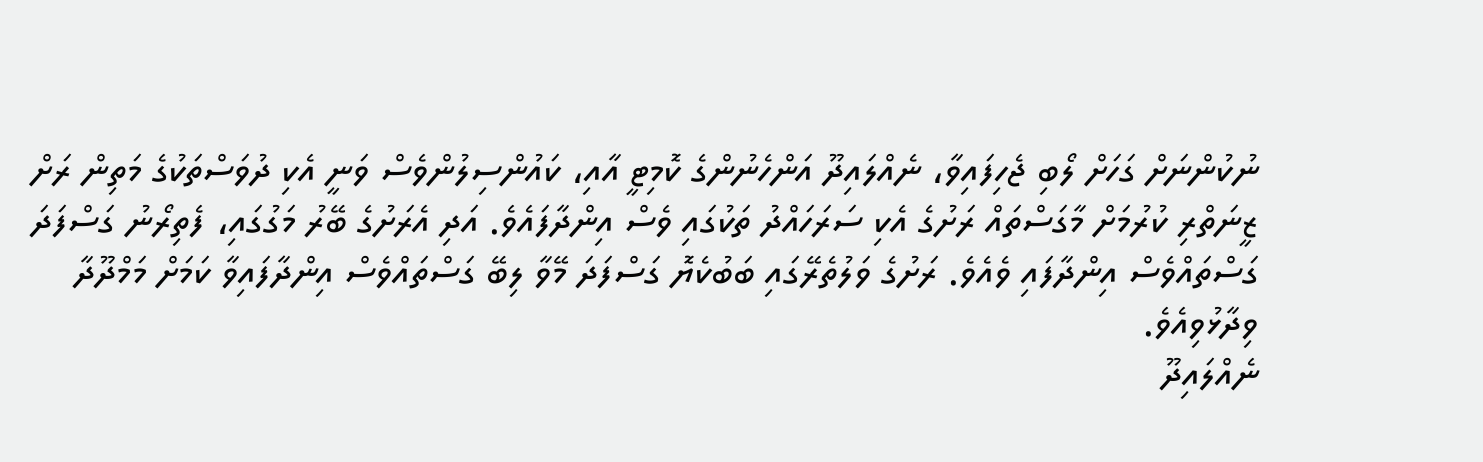ނުކުންނަށް ގަހަށް ލޯބި ޖެހިފައިވާ، ނެއްލައިދޫ އަންހެނުންގެ ކޮމިޓީ އާއި، ކައުންސިލުންވެސް ވަނީ އެކި ދުވަސްތަކުގެ މަތިން ރަށް ޒީނަތްރި ކުރުމަށް މާގަސްތައް ރަށުގެ އެކި ސަރަހައްދު ތަކުގައި ވެސް އިންދާފައެވެ. އަދި އެރަށުގެ ބޭރު މަގުގައި، ފެތިރޯނު ގަސްފަދަ ގަސްތައްވެސް އިންދާފައި ވެއެވެ. ރަށުގެ ވަލުތެރޭގައި ބަބުކެޔޮ ގަސްފަދަ މޭވާ ލިބޭ ގަސްތައްވެސް އިންދާފައިވާ ކަމަށް މަމްދޫދާ ވިދާޅުވިއެވެ.
ނެއްލައިދޫ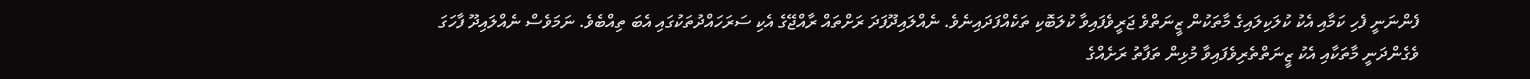ފެންނަނީ ފެހި ކަމާއި އެކު ކުލަކިލައިގެ މާތަކުން ޒީނަތްވެ ޖަރީވެފައިވާ ކުލަބޮކި ތަކެއްފަދައިނެވެ. ނެއްލައިދޫފަދަ ރަށްތައް ރާއްޖޭގެ އެކި ސަރަހައްދުތަކުގައި އެބަ ތިއްބެވެ. ނަމަވެސް ނެއްލައިދޫ ފާހަގަ ވެގެންދަނީ މާތަކާއި އެކު ޒީނަތްތެރިވެފައިވާ މުޅިން ތަފާތު ރަށެއްގެ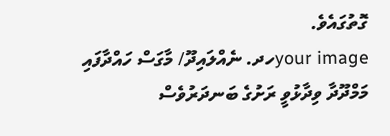ގޮތުގައެވެ.
your imageހދ. ނެއްލައިދޫ/ މާގަސް ހައްދާފައި
މަމްދޫދާ ވިދާޅުވީ ރަށުގެ ބަނދަރުވެސް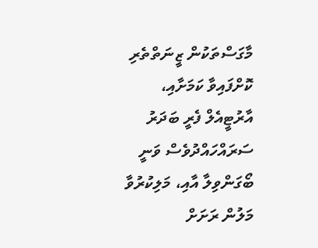މާގަސްތަކުން ޒީނަތްތެރި ކޮށްފައިވާ ކަމަށާއި، އާރުޓީއެލް ފެރީ ބަދަރު ސަރައްހައްދުވެސް ވަނީ ބޯގަންވިލާ އާއި، މަލިކުރުވާ މަލުން ރަށަށް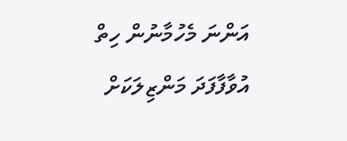އަންނަ މެހުމާނުން ހިތް އުވާފާފަދަ މަންޒިލަކަށް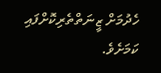ހެދުމަށް ޒީނަތްތެރިކޮށްފައި ކަމަށެވެ.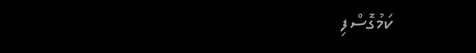ކަމުގޮސްފި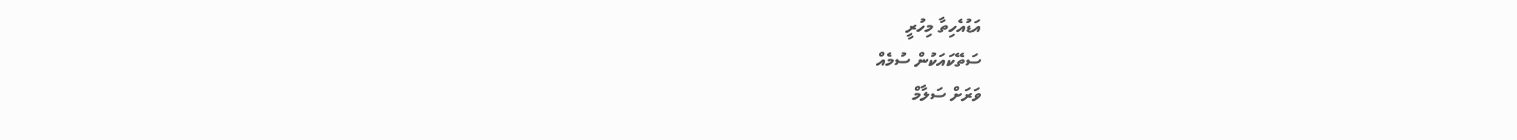އަޑުއެހިތާ މިހުރީ
ސަތޭކައަކުން ސުމެއް
ވަރަށް ސަލާމް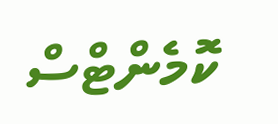ކޮމެންޓްސް